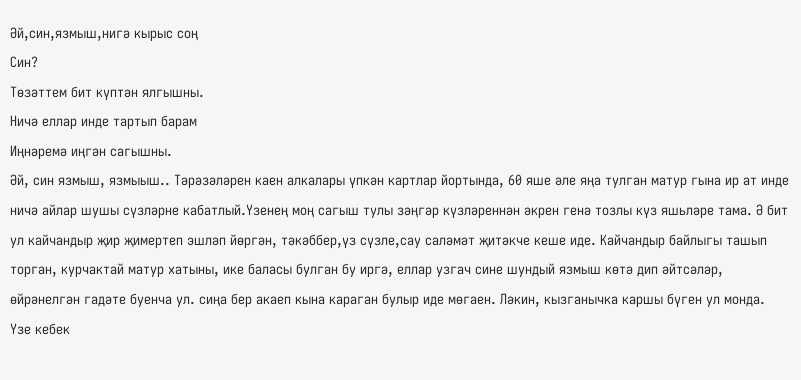Әй,син,язмыш,нигә кырыс соң
Син?
Төзәттем бит күптән ялгышны.
Ничә еллар инде тартып барам
Иңнәремә иңгән сагышны.
Әй, син язмыш, язмыыш.. Тәрәзәләрен каен алкалары үпкән картлар йортында, 60 яше әле яңа тулган матур гына ир ат инде ничә айлар шушы сүзләрне кабатлый.Үзенең моң сагыш тулы зәңгәр күзләреннән әкрен генә тозлы күз яшьләре тама. Ә бит ул кайчандыр җир җимертеп эшләп йөргән, тәкәббер,үз сүзле,сау саләмәт җитәкче кеше иде. Кайчандыр байлыгы ташып торган, курчактай матур хатыны, ике баласы булган бу иргә, еллар узгач сине шундый язмыш көтә дип әйтсәләр, өйрәнелгән гадәте буенча ул. сиңа бер акаеп кына караган булыр иде мөгаен. Ләкин, кызганычка каршы бүген ул монда. Үзе кебек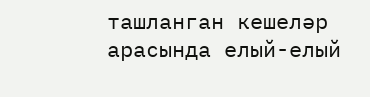ташланган кешеләр арасында елый-елый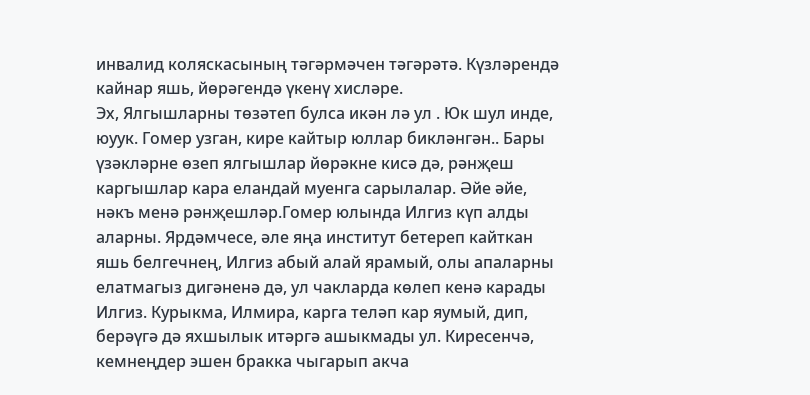инвалид коляскасының тәгәрмәчен тәгәрәтә. Күзләрендә кайнар яшь, йөрәгендә үкенү хисләре.
Эх, Ялгышларны төзәтеп булса икән лә ул . Юк шул инде, юуук. Гомер узган, кире кайтыр юллар бикләнгән.. Бары үзәкләрне өзеп ялгышлар йөрәкне кисә дә, рәнҗеш каргышлар кара еландай муенга сарылалар. Әйе әйе, нәкъ менә рәнҗешләр.Гомер юлында Илгиз күп алды аларны. Ярдәмчесе, әле яңа институт бетереп кайткан яшь белгечнең, Илгиз абый алай ярамый, олы апаларны елатмагыз дигәненә дә, ул чакларда көлеп кенә карады Илгиз. Курыкма, Илмира, карга теләп кар яумый, дип, берәүгә дә яхшылык итәргә ашыкмады ул. Киресенчә, кемнеңдер эшен бракка чыгарып акча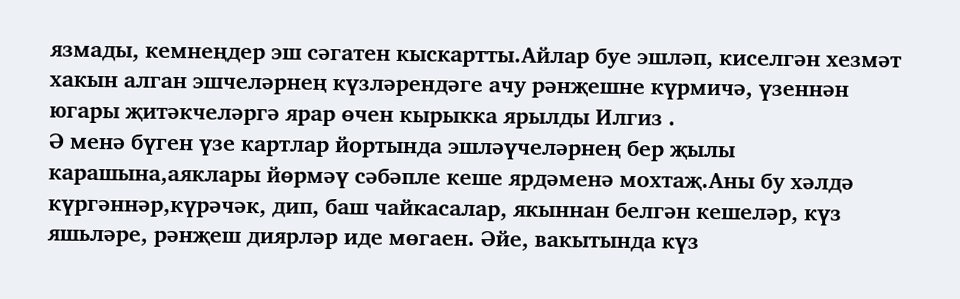язмады, кемнеңдер эш сәгатен кыскартты.Айлар буе эшләп, киселгән хезмәт хакын алган эшчеләрнең күзләрендәге ачу рәнҗешне күрмичә, үзеннән югары җитәкчеләргә ярар өчен кырыкка ярылды Илгиз .
Ә менә бүген үзе картлар йортында эшләүчеләрнең бер җылы карашына,аяклары йөрмәү сәбәпле кеше ярдәменә мохтаҗ.Аны бу хәлдә күргәннәр,күрәчәк, дип, баш чайкасалар, якыннан белгән кешеләр, күз яшьләре, рәнҗеш диярләр иде мөгаен. Әйе, вакытында күз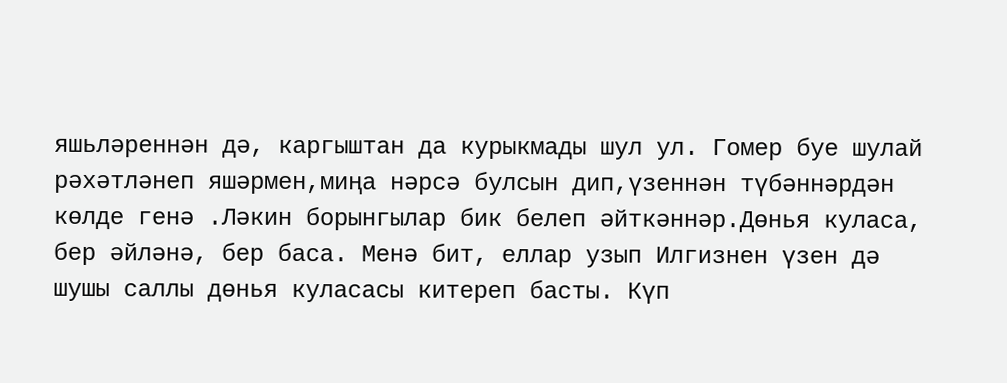яшьләреннән дә, каргыштан да курыкмады шул ул. Гомер буе шулай рәхәтләнеп яшәрмен,миңа нәрсә булсын дип,үзеннән түбәннәрдән көлде генә .Ләкин борынгылар бик белеп әйткәннәр.Дөнья куласа, бер әйләнә, бер баса. Менә бит, еллар узып Илгизнен үзен дә шушы саллы дөнья куласасы китереп басты. Күп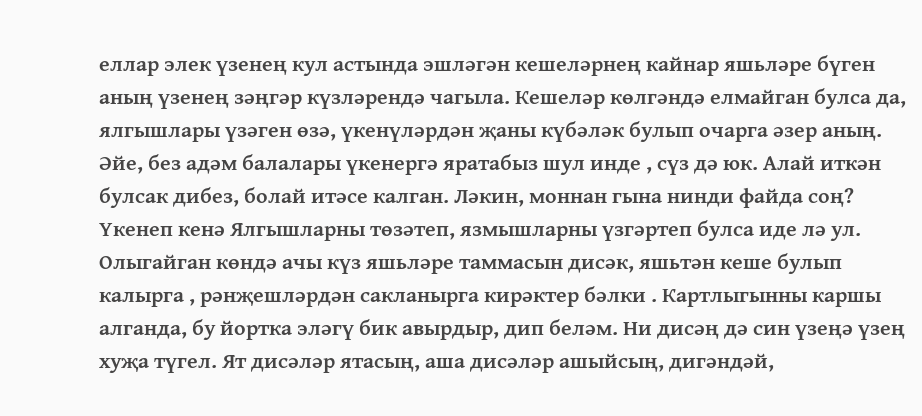еллар элек үзенең кул астында эшләгән кешеләрнең кайнар яшьләре бүген аның үзенең зәңгәр күзләрендә чагыла. Кешеләр көлгәндә елмайган булса да, ялгышлары үзәген өзә, үкенүләрдән җаны күбәләк булып очарга әзер аның. Әйе, без адәм балалары үкенергә яратабыз шул инде , сүз дә юк. Алай иткән булсак дибез, болай итәсе калган. Ләкин, моннан гына нинди файда соң? Үкенеп кенә Ялгышларны төзәтеп, язмышларны үзгәртеп булса иде лә ул. Олыгайган көндә ачы күз яшьләре таммасын дисәк, яшьтән кеше булып калырга , рәнҗешләрдән сакланырга кирәктер бәлки . Картлыгынны каршы алганда, бу йортка эләгү бик авырдыр, дип беләм. Ни дисәң дә син үзеңә үзең хуҗа түгел. Ят дисәләр ятасың, аша дисәләр ашыйсың, дигәндәй,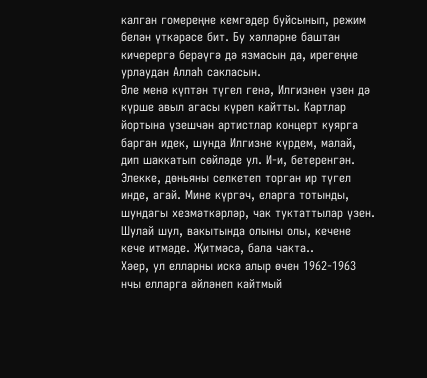калган гомереңне кемгәдер буйсынып, режим белән үткәрәсе бит. Бу хәлләрне баштан кичерергә берәүгә дә язмасын да, ирегеңне урлаудан Аллаһ сакласын.
Әле менә күптән түгел генә, Илгизнен үзен дә күрше авыл агасы күреп кайтты. Картлар йортына үзешчән артистлар концерт куярга барган идек, шунда Илгизне күрдем, малай, дип шаккатып сөйләде ул. И-и, бетеренгән. Элекке, дөньяны селкетеп торган ир түгел инде, агай. Мине күргәч, еларга тотынды, шундагы хезмәткәрләр, чак туктаттылар үзен. Шулай шул, вакытында олыны олы, кечене кече итмәде. Җитмәсә, бала чакта..
Хәер, ул елларны искә алыр өчен 1962-1963 нчы елларга әйләнеп кайтмый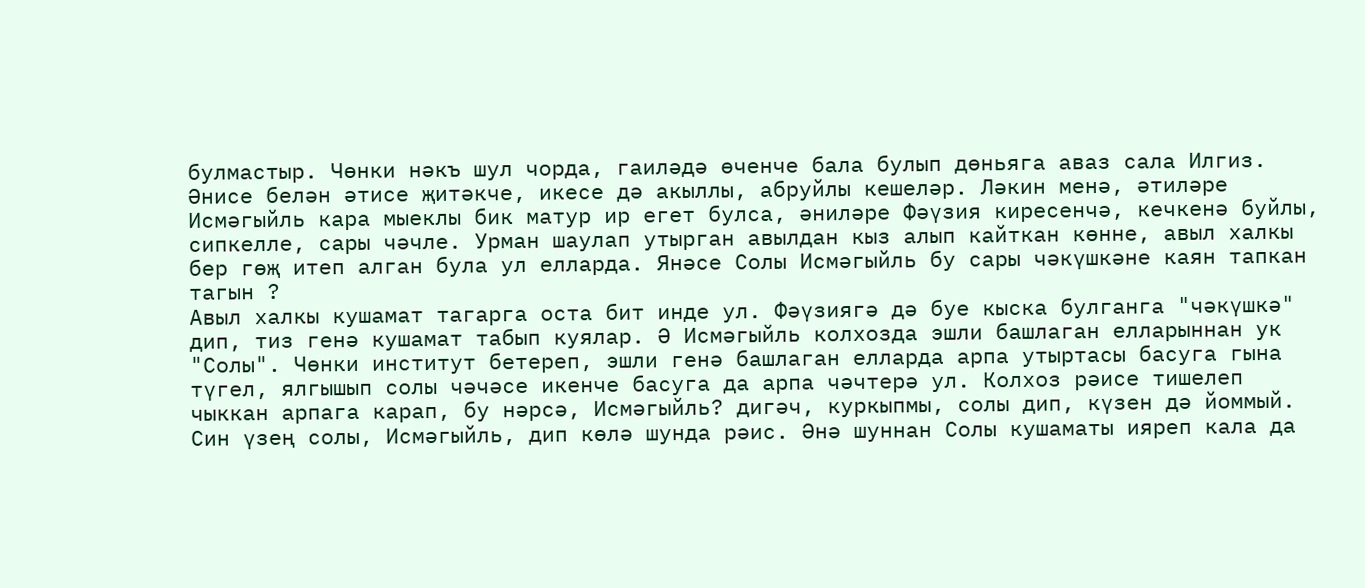булмастыр. Чөнки нәкъ шул чорда, гаиләдә өченче бала булып дөньяга аваз сала Илгиз.
Әнисе белән әтисе җитәкче, икесе дә акыллы, абруйлы кешеләр. Ләкин менә, әтиләре Исмәгыйль кара мыеклы бик матур ир егет булса, әниләре Фәүзия киресенчә, кечкенә буйлы, сипкелле, сары чәчле. Урман шаулап утырган авылдан кыз алып кайткан көнне, авыл халкы бер гөҗ итеп алган була ул елларда. Янәсе Солы Исмәгыйль бу сары чәкүшкәне каян тапкан тагын ?
Авыл халкы кушамат тагарга оста бит инде ул. Фәүзиягә дә буе кыска булганга "чәкүшкә" дип, тиз генә кушамат табып куялар. Ә Исмәгыйль колхозда эшли башлаган елларыннан ук "Солы". Чөнки институт бетереп, эшли генә башлаган елларда арпа утыртасы басуга гына түгел, ялгышып солы чәчәсе икенче басуга да арпа чәчтерә ул. Колхоз рәисе тишелеп чыккан арпага карап, бу нәрсә, Исмәгыйль? дигәч, куркыпмы, солы дип, күзен дә йоммый. Син үзең солы, Исмәгыйль, дип көлә шунда рәис. Әнә шуннан Солы кушаматы ияреп кала да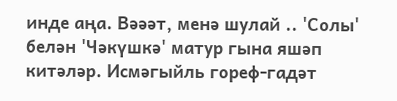инде аңа. Вәәәт, менә шулай .. 'Солы' белән 'Чәкүшкә' матур гына яшәп китәләр. Исмәгыйль гореф-гадәт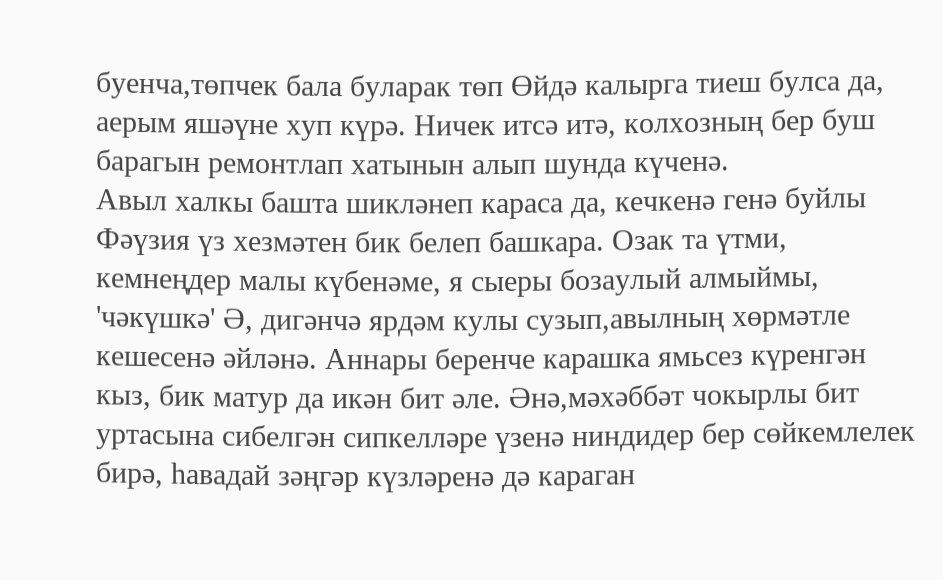буенча,төпчек бала буларак төп Өйдә калырга тиеш булса да, аерым яшәүне хуп күрә. Ничек итсә итә, колхозның бер буш барагын ремонтлап хатынын алып шунда күченә.
Авыл халкы башта шикләнеп караса да, кечкенә генә буйлы Фәүзия үз хезмәтен бик белеп башкара. Озак та үтми, кемнеңдер малы күбенәме, я сыеры бозаулый алмыймы, 'чәкүшкә' Ә, дигәнчә ярдәм кулы сузып,авылның хөрмәтле кешесенә әйләнә. Аннары беренче карашка ямьсез күренгән кыз, бик матур да икән бит әле. Әнә,мәхәббәт чокырлы бит уртасына сибелгән сипкелләре үзенә ниндидер бер сөйкемлелек бирә, һавадай зәңгәр күзләренә дә караган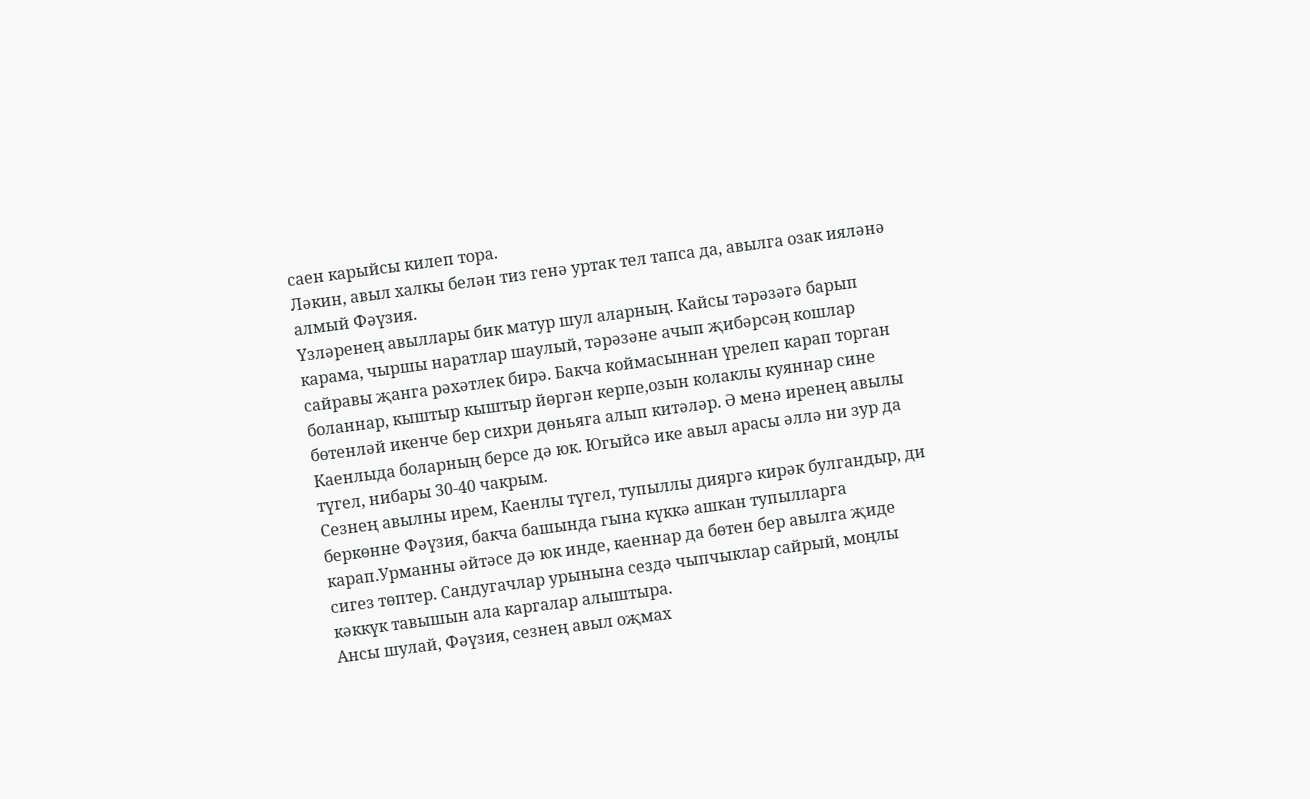саен карыйсы килеп тора.
Ләкин, авыл халкы белән тиз генә уртак тел тапса да, авылга озак ияләнә алмый Фәүзия.
Үзләренең авыллары бик матур шул аларның. Кайсы тәрәзәгә барып карама, чыршы наратлар шаулый, тәрәзәне ачып җибәрсәң кошлар сайравы җанга рәхәтлек бирә. Бакча коймасыннан үрелеп карап торган боланнар, кыштыр кыштыр йөргән керпе,озын колаклы куяннар сине бөтенләй икенче бер сихри дөньяга алып китәләр. Ә менә иренең авылы Каенлыда боларның берсе дә юк. Югыйсә ике авыл арасы әллә ни зур да түгел, нибары 30-40 чакрым.
Сезнең авылны ирем, Каенлы түгел, тупыллы дияргә кирәк булгандыр, ди беркөнне Фәүзия, бакча башында гына күккә ашкан тупылларга карап.Урманны әйтәсе дә юк инде, каеннар да бөтен бер авылга җиде сигез төптер. Сандугачлар урынына сездә чыпчыклар сайрый, моңлы кәккүк тавышын ала каргалар алыштыра.
Ансы шулай, Фәүзия, сезнең авыл оҗмах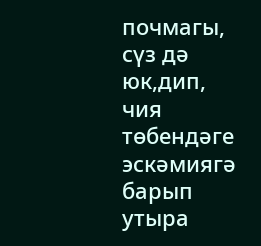почмагы, сүз дә юк,дип, чия төбендәге эскәмиягә барып утыра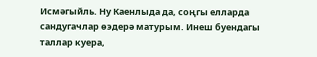Исмәгыйль. Ну Каенлыда да, соңгы елларда сандугачлар өэдерә матурым. Инеш буендагы таллар куера,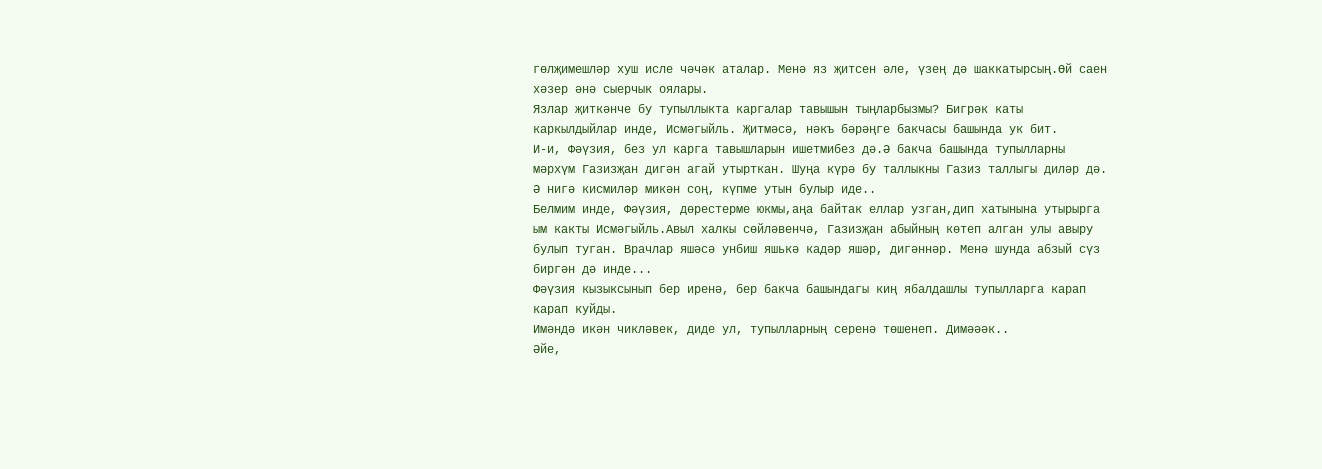гөлҗимешләр хуш исле чәчәк аталар. Менә яз җитсен әле, үзең дә шаккатырсың.Өй саен хәзер әнә сыерчык оялары.
Язлар җиткәнче бу тупыллыкта каргалар тавышын тыңларбызмы? Бигрәк каты каркылдыйлар инде, Исмәгыйль. Җитмәсә, нәкъ бәрәңге бакчасы башында ук бит.
И-и, Фәүзия, без ул карга тавышларын ишетмибез дә.Ә бакча башында тупылларны мәрхүм Газизҗан дигән агай утырткан. Шуңа күрә бу таллыкны Газиз таллыгы диләр дә.
Ә нигә кисмиләр микән соң, күпме утын булыр иде..
Белмим инде, Фәүзия, дөрестерме юкмы,аңа байтак еллар узган,дип хатынына утырырга ым какты Исмәгыйль.Авыл халкы сөйләвенчә, Газизҗан абыйның көтеп алган улы авыру булып туган. Врачлар яшәсә унбиш яшькә кадәр яшәр, дигәннәр. Менә шунда абзый сүз биргән дә инде...
Фәүзия кызыксынып бер иренә, бер бакча башындагы киң ябалдашлы тупылларга карап карап куйды.
Имәндә икән чикләвек, диде ул, тупылларның серенә төшенеп. Димәәәк..
Әйе,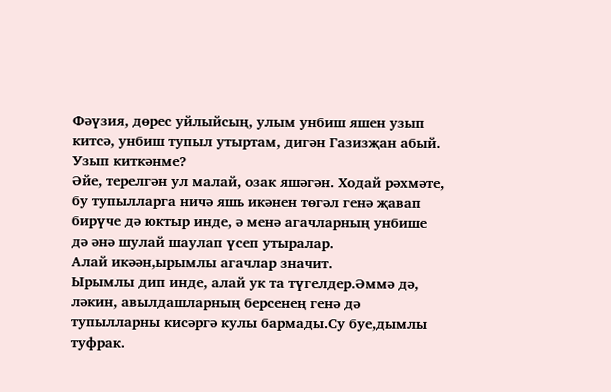Фәүзия, дөрес уйлыйсың, улым унбиш яшен узып китсә, унбиш тупыл утыртам, дигән Газизҗан абый.
Узып киткәнме?
Әйе, терелгән ул малай, озак яшәгән. Ходай рәхмәте, бу тупылларга ничә яшь икәнен төгәл генә җавап бирүче дә юктыр инде, ә менә агачларның унбише дә әнә шулай шаулап үсеп утыралар.
Алай икәән,ырымлы агачлар значит.
Ырымлы дип инде, алай ук та түгелдер.Әммә дә, ләкин, авылдашларның берсенең генә дә тупылларны кисәргә кулы бармады.Су буе,дымлы туфрак.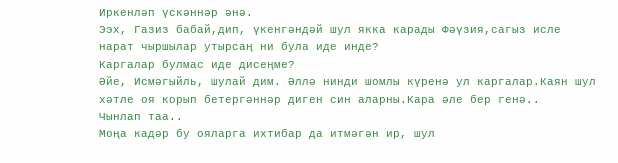Иркенләп үскәннәр әнә.
Ээх, Газиз бабай,дип, үкенгәндәй шул якка карады Фәүзия,сагыз исле нарат чыршылар утырсаң ни була иде инде?
Каргалар булмас иде дисеңме?
Әйе, Исмәгыйль, шулай дим. Әллә нинди шомлы күренә ул каргалар.Каян шул хәтле оя корып бетергәннәр диген син аларны.Кара әле бер генә..
Чынлап таа..
Моңа кадәр бу ояларга ихтибар да итмәгән ир, шул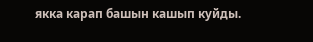якка карап башын кашып куйды.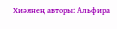Хиәянең авторы: Альфира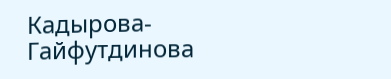Кадырова-Гайфутдинова